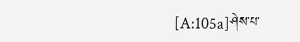[A:105a]ཤེས་པ་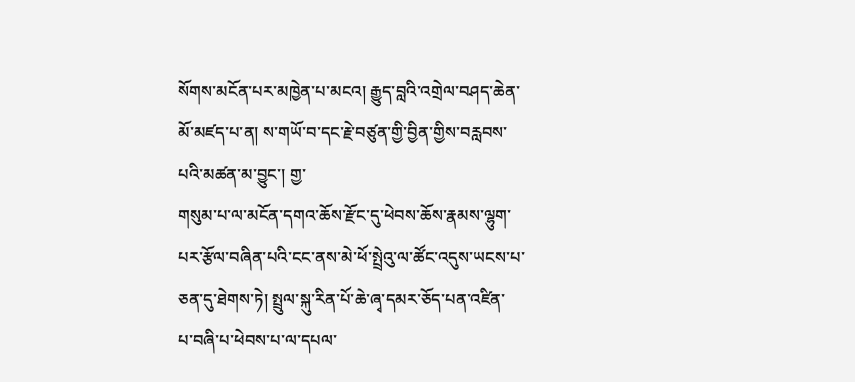སོགས་མངོན་པར་མཁྱེན་པ་མངའ། རྒྱུད་བླའི་འགྲེལ་བཤད་ཆེན་མོ་མཛད་པ་ན། ས་གཡོ་བ་དང་རྗེ་བཙུན་གྱི་བྱིན་གྱིས་བརླབས་པའི་མཚན་མ་བྱུང་། གྱ་
གསུམ་པ་ལ་མངོན་དགའ་ཆོས་རྫོང་དུ་ཕེབས་ཆོས་རྣམས་ལྷུག་པར་རྩོལ་བཞིན་པའི་ངང་ནས་མེ་ཕོ་སྤྲེའུ་ལ་ཚོང་འདུས་ཡངས་པ་ཅན་དུ་ཐེགས་ཏེ། སྤྲུལ་སྐུ་རིན་པོ་ཆེ་ཞྭ་དམར་ཅོད་པན་འཛིན་
པ་བཞི་པ་ཕེབས་པ་ལ་དཔལ་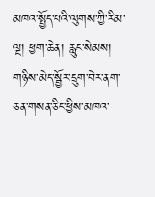མཁའ་སྤྱོད་པའི་ལུགས་ཀྱི་རིམ་ལྔ། ཕྱག་ཆེན། རླུང་སེམས། གཉིས་མེད་སྦྱོར་དྲུག་བེར་ནག་ཅན་གསན་ཅིང་ཕྱིས་མཁའ་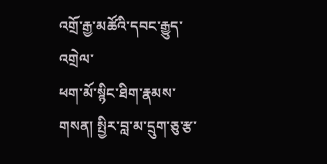འགྲོ་རྒྱ་མཚོའི་དབང་རྒྱུད་འགྲེལ་
ཕག་མོ་སྙིང་ཐིག་རྣམས་གསན། སྤྱིར་བླ་མ་དྲུག་ཅུ་རྩ་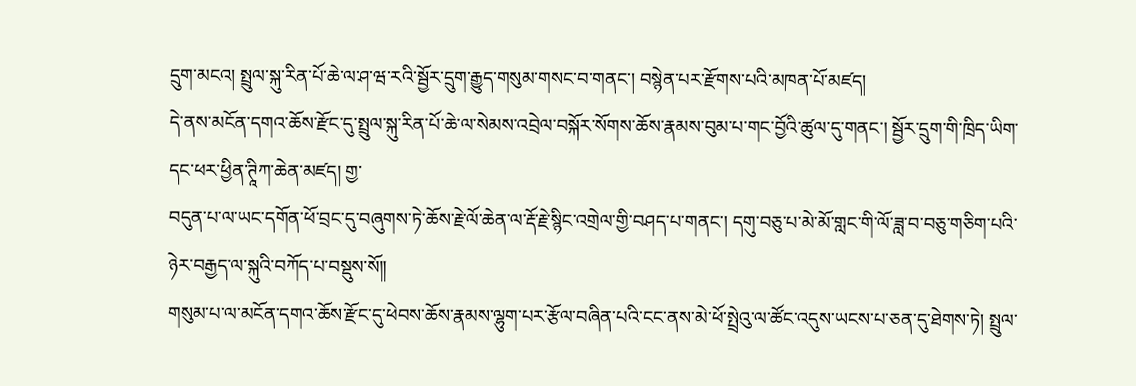དྲུག་མངའ། སྤྲུལ་སྐུ་རིན་པོ་ཆེ་ལ་ཤ་ཝ་རའི་སྦྱོར་དྲུག་རྒྱུད་གསུམ་གསང་བ་གནང་། བསྙེན་པར་རྫོགས་པའི་མཁན་པོ་མཛད།
དེ་ནས་མངོན་དགའ་ཆོས་རྫོང་དུ་སྤྲུལ་སྐུ་རིན་པོ་ཆེ་ལ་སེམས་འབྲེལ་བསྐོར་སོགས་ཆོས་རྣམས་བུམ་པ་གང་བྱོའི་ཚུལ་དུ་གནང་། སྦྱོར་དྲུག་གི་ཁྲིད་ཡིག་དང་ཕར་ཕྱིན་ཊཱིཀ་ཆེན་མཛད། གྱ་
བདུན་པ་ལ་ཡང་དགོན་ཕོ་བྲང་དུ་བཞུགས་ཏེ་ཆོས་རྗེ་ལོ་ཆེན་ལ་རྡོ་རྗེ་སྙིང་འགྲེལ་གྱི་བཤད་པ་གནང་། དགུ་བཅུ་པ་མེ་མོ་གླང་གི་ལོ་ཟླ་བ་བཅུ་གཅིག་པའི་ཉེར་བརྒྱད་ལ་སྐུའི་བཀོད་པ་བསྡུས་སོ༎
གསུམ་པ་ལ་མངོན་དགའ་ཆོས་རྫོང་དུ་ཕེབས་ཆོས་རྣམས་ལྷུག་པར་རྩོལ་བཞིན་པའི་ངང་ནས་མེ་ཕོ་སྤྲེའུ་ལ་ཚོང་འདུས་ཡངས་པ་ཅན་དུ་ཐེགས་ཏེ། སྤྲུལ་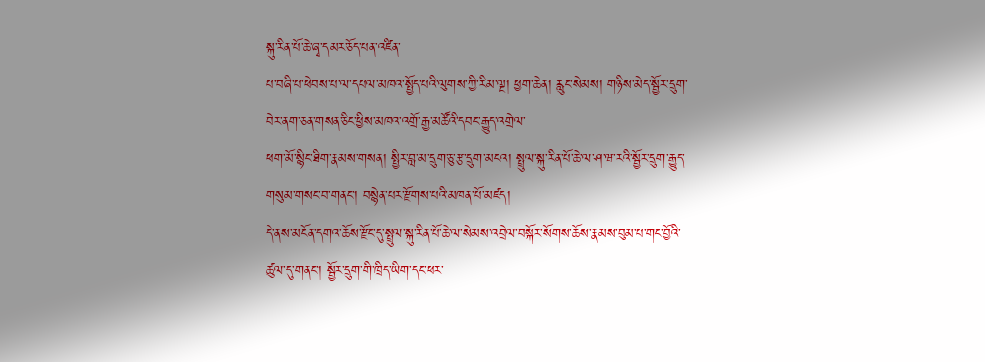སྐུ་རིན་པོ་ཆེ་ཞྭ་དམར་ཅོད་པན་འཛིན་
པ་བཞི་པ་ཕེབས་པ་ལ་དཔལ་མཁའ་སྤྱོད་པའི་ལུགས་ཀྱི་རིམ་ལྔ། ཕྱག་ཆེན། རླུང་སེམས། གཉིས་མེད་སྦྱོར་དྲུག་བེར་ནག་ཅན་གསན་ཅིང་ཕྱིས་མཁའ་འགྲོ་རྒྱ་མཚོའི་དབང་རྒྱུད་འགྲེལ་
ཕག་མོ་སྙིང་ཐིག་རྣམས་གསན། སྤྱིར་བླ་མ་དྲུག་ཅུ་རྩ་དྲུག་མངའ། སྤྲུལ་སྐུ་རིན་པོ་ཆེ་ལ་ཤ་ཝ་རའི་སྦྱོར་དྲུག་རྒྱུད་གསུམ་གསང་བ་གནང་། བསྙེན་པར་རྫོགས་པའི་མཁན་པོ་མཛད།
དེ་ནས་མངོན་དགའ་ཆོས་རྫོང་དུ་སྤྲུལ་སྐུ་རིན་པོ་ཆེ་ལ་སེམས་འབྲེལ་བསྐོར་སོགས་ཆོས་རྣམས་བུམ་པ་གང་བྱོའི་ཚུལ་དུ་གནང་། སྦྱོར་དྲུག་གི་ཁྲིད་ཡིག་དང་ཕར་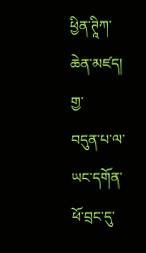ཕྱིན་ཊཱིཀ་ཆེན་མཛད། གྱ་
བདུན་པ་ལ་ཡང་དགོན་ཕོ་བྲང་དུ་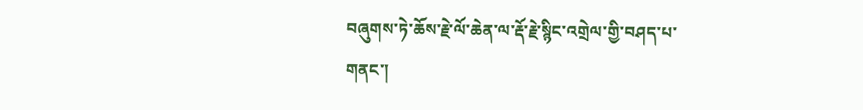བཞུགས་ཏེ་ཆོས་རྗེ་ལོ་ཆེན་ལ་རྡོ་རྗེ་སྙིང་འགྲེལ་གྱི་བཤད་པ་གནང་།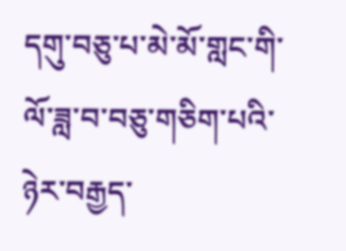དགུ་བཅུ་པ་མེ་མོ་གླང་གི་ལོ་ཟླ་བ་བཅུ་གཅིག་པའི་ཉེར་བརྒྱད་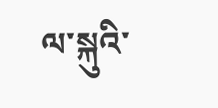ལ་སྐུའི་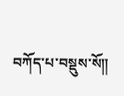བཀོད་པ་བསྡུས་སོ༎